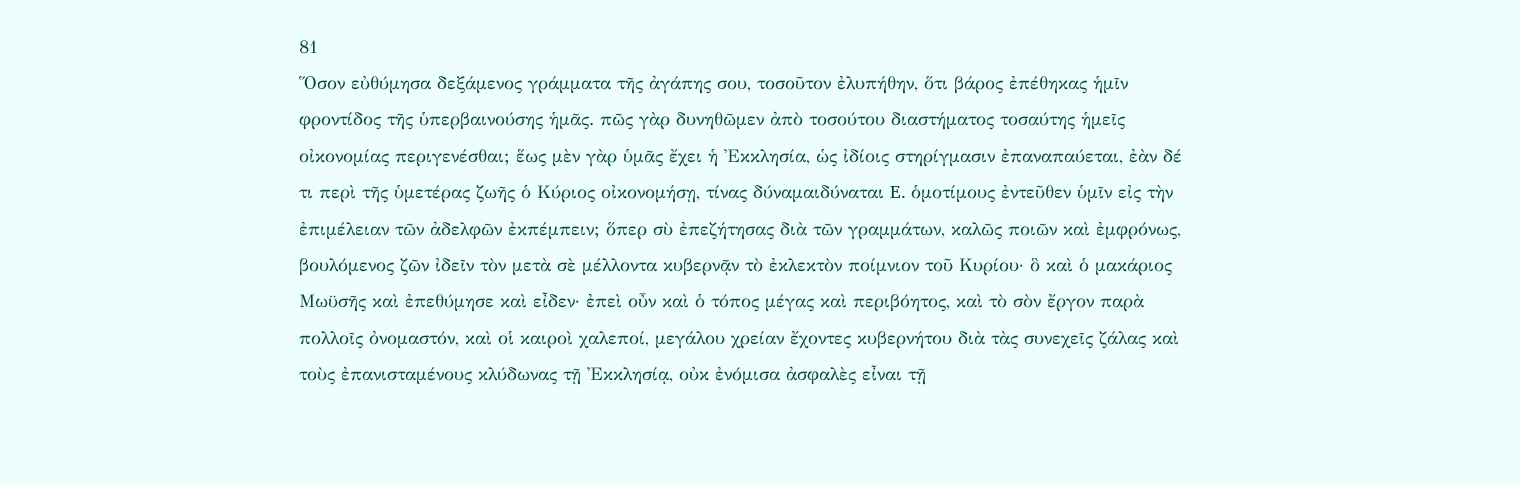81
Ὅσον εὐθύμησα δεξάμενος γράμματα τῆς ἀγάπης σου, τοσοῦτον ἐλυπήθην, ὅτι βάρος ἐπέθηκας ἡμῖν φροντίδος τῆς ὑπερβαινούσης ἡμᾶς. πῶς γὰρ δυνηθῶμεν ἀπὸ τοσούτου διαστήματος τοσαύτης ἡμεῖς οἰκονομίας περιγενέσθαι; ἕως μὲν γὰρ ὑμᾶς ἔχει ἡ Ἐκκλησία, ὡς ἰδίοις στηρίγμασιν ἐπαναπαύεται, ἐὰν δέ τι περὶ τῆς ὑμετέρας ζωῆς ὁ Κύριος οἰκονομήσῃ, τίνας δύναμαιδύναται E. ὁμοτίμους ἐντεῦθεν ὑμῖν εἰς τὴν ἐπιμέλειαν τῶν ἀδελφῶν ἐκπέμπειν; ὅπερ σὺ ἐπεζήτησας διὰ τῶν γραμμάτων, καλῶς ποιῶν καὶ ἐμφρόνως, βουλόμενος ζῶν ἰδεῖν τὸν μετὰ σὲ μέλλοντα κυβερνᾷν τὸ ἐκλεκτὸν ποίμνιον τοῦ Κυρίου· ὃ καὶ ὁ μακάριος Μωϋσῆς καὶ ἐπεθύμησε καὶ εἶδεν· ἐπεὶ οὖν καὶ ὁ τόπος μέγας καὶ περιβόητος, καὶ τὸ σὸν ἔργον παρὰ πολλοῖς ὀνομαστόν, καὶ οἱ καιροὶ χαλεποί, μεγάλου χρείαν ἔχοντες κυβερνήτου διὰ τὰς συνεχεῖς ζάλας καὶ τοὺς ἐπανισταμένους κλύδωνας τῇ Ἐκκλησίᾳ, οὐκ ἐνόμισα ἀσφαλὲς εἶναι τῇ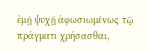ἐμῇ ψυχῇ ἀφωσιωμένως τῷ πράγματι χρήσασθαι,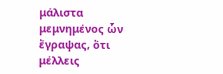μάλιστα μεμνημένος ὧν ἔγραψας, ὅτι μέλλεις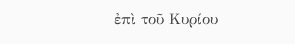ἐπὶ τοῦ Κυρίου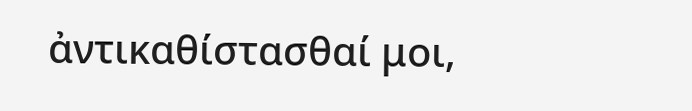ἀντικαθίστασθαί μοι,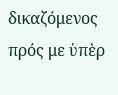δικαζόμενος πρός με ὑπὲρ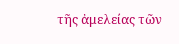τῆς ἀμελείας τῶν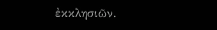ἐκκλησιῶν.